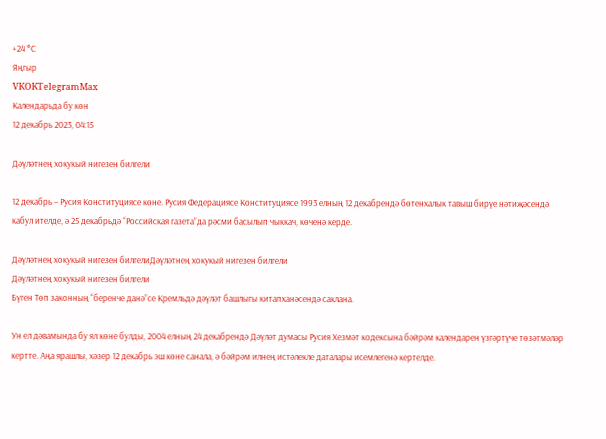+24 °С
Яңгыр
VKOKTelegramMax
Календарьда бу көн
12 декабрь 2023, 04:15

Дәүләтнең хокукый нигезен билгели

12 декабрь – Русия Конституциясе көне. Русия Федерациясе Конституциясе 1993 елның 12 декабрендә бөтенхалык тавыш бирүе нәтиҗәсендә кабул ителде, ә 25 декабрьдә “Российская газета”да рәсми басылып чыккач, көченә керде.

Дәүләтнең хокукый нигезен билгелиДәүләтнең хокукый нигезен билгели
Дәүләтнең хокукый нигезен билгели
Бүген Төп законның “беренче данә”се Кремльдә дәүләт башлыгы китапханәсендә саклана.

Ун ел дәвамында бу ял көне булды, 2004 елның 24 декабрендә Дәүләт думасы Русия Хезмәт кодексына бәйрәм календарен үзгәртүче төзәтмәләр кертте. Аңа ярашлы, хәзер 12 декабрь эш көне санала, ә бәйрәм илнең истәлекле даталары исемлегенә кертелде.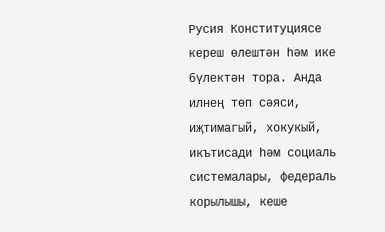Русия Конституциясе кереш өлештән һәм ике бүлектән тора. Анда илнең төп сәяси, иҗтимагый, хокукый, икътисади һәм социаль системалары, федераль корылышы, кеше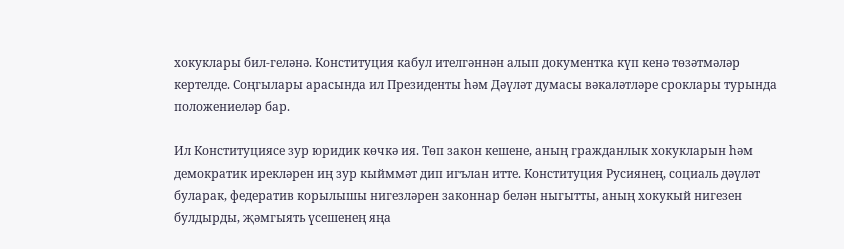хокуклары бил-геләнә. Конституция кабул ителгәннән алып документка күп кенә төзәтмәләр кертелде. Соңгылары арасында ил Президенты һәм Дәүләт думасы вәкаләтләре сроклары турында положениеләр бар.

Ил Конституциясе зур юридик көчкә ия. Төп закон кешене, аның гражданлык хокукларын һәм демократик ирекләрен иң зур кыйммәт дип игълан итте. Конституция Русиянең, социаль дәүләт буларак, федератив корылышы нигезләрен законнар белән ныгытты, аның хокукый нигезен булдырды, җәмгыять үсешенең яңа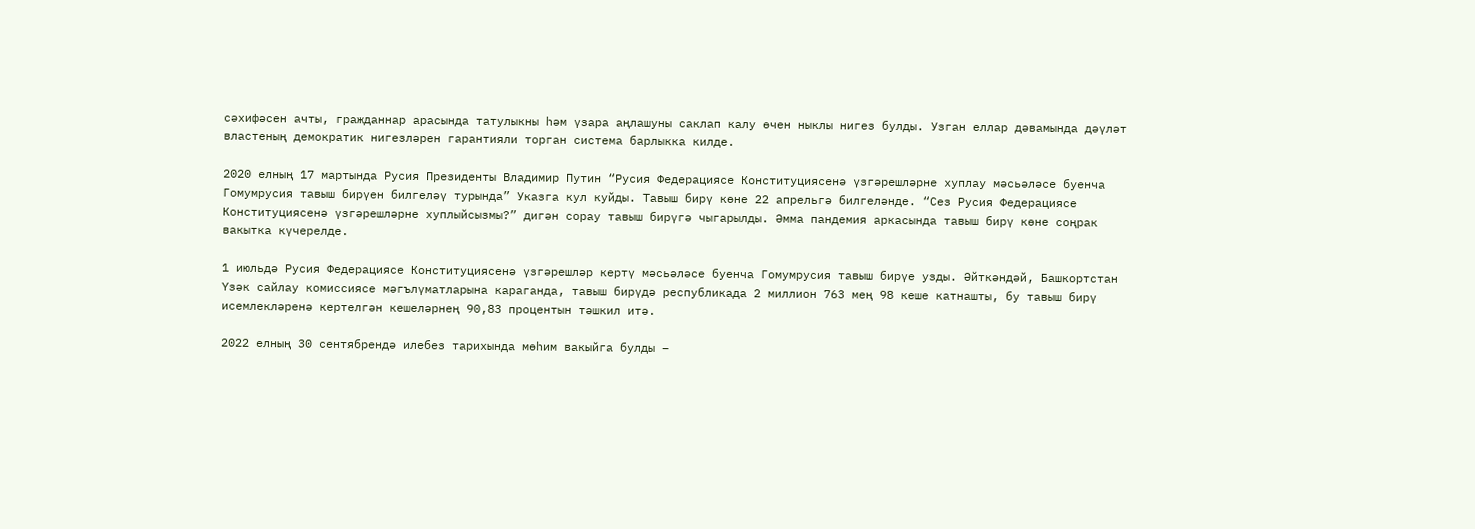сәхифәсен ачты, гражданнар арасында татулыкны һәм үзара аңлашуны саклап калу өчен ныклы нигез булды. Узган еллар дәвамында дәүләт властеның демократик нигезләрен гарантияли торган система барлыкка килде.

2020 елның 17 мартында Русия Президенты Владимир Путин “Русия Федерациясе Конституциясенә үзгәрешләрне хуплау мәсьәләсе буенча Гомумрусия тавыш бирүен билгеләү турында” Указга кул куйды. Тавыш бирү көне 22 апрельгә билгеләнде. “Сез Русия Федерациясе Конституциясенә үзгәрешләрне хуплыйсызмы?” дигән сорау тавыш бирүгә чыгарылды. Әмма пандемия аркасында тавыш бирү көне соңрак вакытка күчерелде.

1 июльдә Русия Федерациясе Конституциясенә үзгәрешләр кертү мәсьәләсе буенча Гомумрусия тавыш бирүе узды. Әйткәндәй, Башкортстан Үзәк сайлау комиссиясе мәгълүматларына караганда, тавыш бирүдә республикада 2 миллион 763 мең 98 кеше катнашты, бу тавыш бирү исемлекләренә кертелгән кешеләрнең 90,83 процентын тәшкил итә.

2022 елның 30 сентябрендә илебез тарихында мөһим вакыйга булды –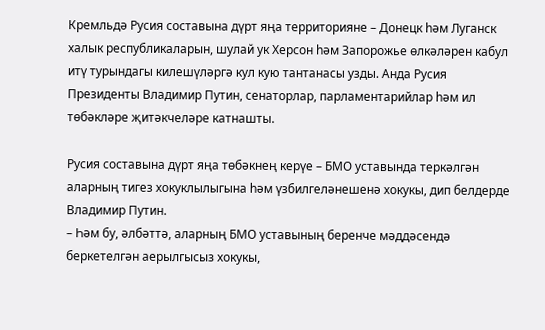Кремльдә Русия составына дүрт яңа территорияне – Донецк һәм Луганск халык республикаларын, шулай ук Херсон һәм Запорожье өлкәләрен кабул итү турындагы килешүләргә кул кую тантанасы узды. Анда Русия Президенты Владимир Путин, сенаторлар, парламентарийлар һәм ил төбәкләре җитәкчеләре катнашты.

Русия составына дүрт яңа төбәкнең керүе – БМО уставында теркәлгән аларның тигез хокуклылыгына һәм үзбилгеләнешенә хокукы, дип белдерде Владимир Путин.
– Һәм бу, әлбәттә, аларның БМО уставының беренче мәддәсендә беркетелгән аерылгысыз хокукы,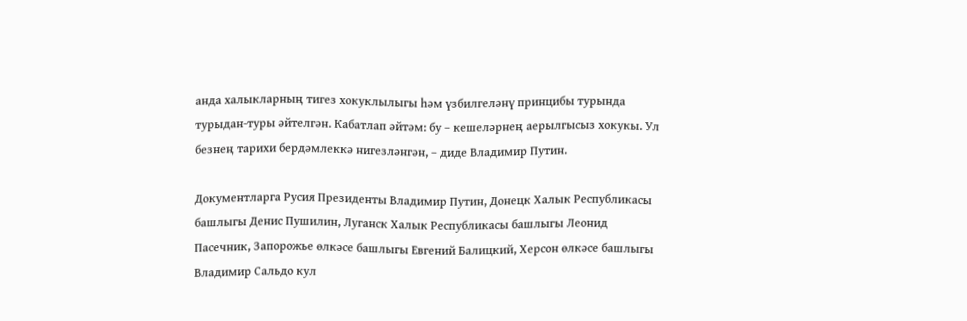анда халыкларның тигез хокуклылыгы һәм үзбилгеләнү принцибы турында турыдан-туры әйтелгән. Кабатлап әйтәм: бу – кешеләрнең аерылгысыз хокукы. Ул безнең тарихи бердәмлеккә нигезләнгән, – диде Владимир Путин.

Документларга Русия Президенты Владимир Путин, Донецк Халык Республикасы башлыгы Денис Пушилин, Луганск Халык Республикасы башлыгы Леонид Пасечник, Запорожье өлкәсе башлыгы Евгений Балицкий, Херсон өлкәсе башлыгы Владимир Сальдо кул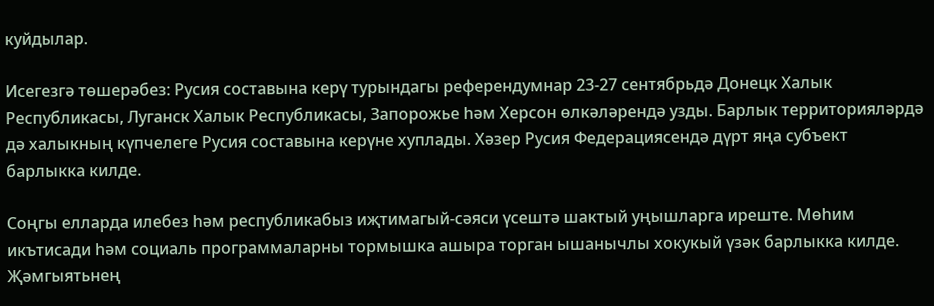куйдылар.

Исегезгә төшерәбез: Русия составына керү турындагы референдумнар 23-27 сентябрьдә Донецк Халык Республикасы, Луганск Халык Республикасы, Запорожье һәм Херсон өлкәләрендә узды. Барлык территорияләрдә дә халыкның күпчелеге Русия составына керүне хуплады. Хәзер Русия Федерациясендә дүрт яңа субъект барлыкка килде.

Соңгы елларда илебез һәм республикабыз иҗтимагый-сәяси үсештә шактый уңышларга иреште. Мөһим икътисади һәм социаль программаларны тормышка ашыра торган ышанычлы хокукый үзәк барлыкка килде. Җәмгыятьнең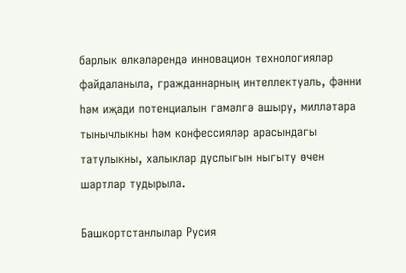барлык өлкәләрендә инновацион технологияләр файдаланыла, гражданнарның интеллектуаль, фәнни һәм иҗади потенциалын гамәлгә ашыру, милләтара тынычлыкны һәм конфессияләр арасындагы татулыкны, халыклар дуслыгын ныгыту өчен шартлар тудырыла.

Башкортстанлылар Русия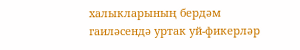халыкларының бердәм гаиләсендә уртак уй-фикерләр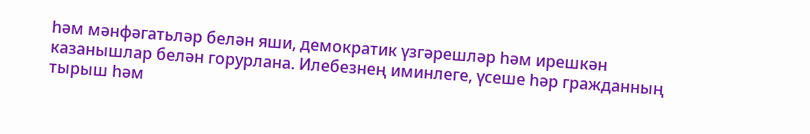һәм мәнфәгатьләр белән яши, демократик үзгәрешләр һәм ирешкән казанышлар белән горурлана. Илебезнең иминлеге, үсеше һәр гражданның тырыш һәм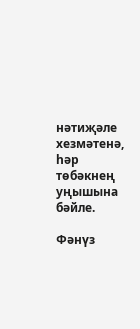нәтиҗәле хезмәтенә, һәр төбәкнең уңышына бәйле.

Фәнүз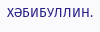ХӘБИБУЛЛИН.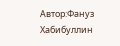Автор:Фануз Хабибуллин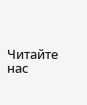Читайте нас